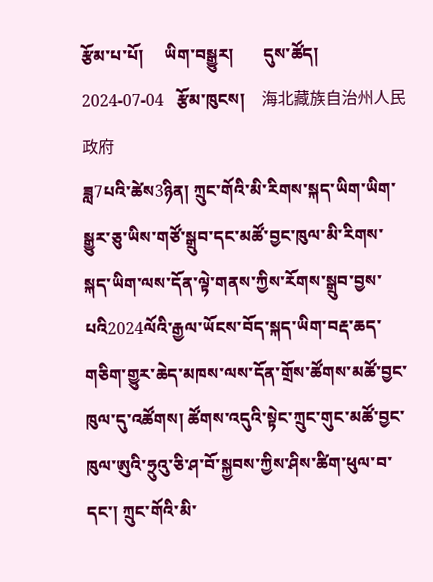རྩོམ་པ་པོ།     ཡིག་བསྒྱུར།       དུས་ཚོད།   2024-07-04   རྩོམ་ཁུངས།    海北藏族自治州人民政府
ཟླ7པའི་ཚེས3ཉིན། ཀྲུང་གོའི་མི་རིགས་སྐད་ཡིག་ཡིག་སྒྱུར་ཅུ་ཡིས་གཙོ་སྒྲུབ་དང་མཚོ་བྱང་ཁུལ་མི་རིགས་སྐད་ཡིག་ལས་དོན་ལྟེ་གནས་ཀྱིས་རོགས་སྒྲུབ་བྱས་པའི2024ལོའི་རྒྱལ་ཡོངས་བོད་སྐད་ཡིག་བརྡ་ཆད་གཅིག་གྱུར་ཆེད་མཁས་ལས་དོན་གྲོས་ཚོགས་མཚོ་བྱང་ཁུལ་དུ་འཚོགས། ཚོགས་འདུའི་སྟེང་ཀྲུང་གུང་མཚོ་བྱང་ཁུལ་ཨུའི་ཧྲུའུ་ཅི་ཤ་བོ་སྐྱབས་ཀྱིས་ཤིས་ཚིག་ཕུལ་བ་དང་། ཀྲུང་གོའི་མི་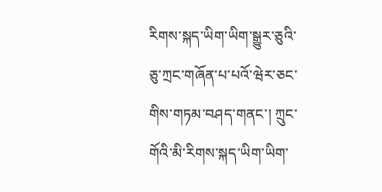རིགས་སྐད་ཡིག་ཡིག་སྒྱུར་ཅུའི་ཅུ་ཀྲང་གཞོན་པ་པའོ་ཝེར་ཅང་གིས་གཏམ་བཤད་གནང་། ཀྲུང་གོའི་མི་རིགས་སྐད་ཡིག་ཡིག་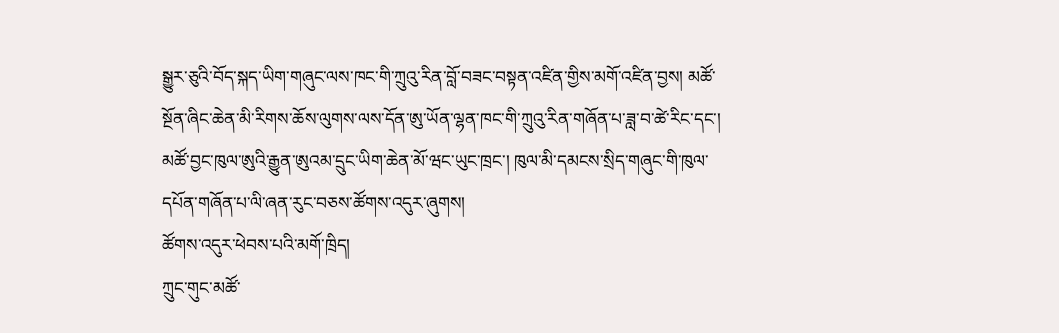སྒྱུར་ཅུའི་བོད་སྐད་ཡིག་གཞུང་ལས་ཁང་གི་ཀྲུའུ་རིན་བློ་བཟང་བསྟན་འཛིན་གྱིས་མགོ་འཛིན་བྱས། མཚོ་སྔོན་ཞིང་ཆེན་མི་རིགས་ཆོས་ལུགས་ལས་དོན་ཨུ་ཡོན་ལྷན་ཁང་གི་ཀྲུའུ་རིན་གཞོན་པ་ཟླ་བ་ཚེ་རིང་དང་། མཚོ་བྱང་ཁུལ་ཨུའི་རྒྱུན་ཨུའམ་དྲུང་ཡིག་ཆེན་མོ་ཝང་ཡུང་ཁྲང་། ཁུལ་མི་དམངས་སྲིད་གཞུང་གི་ཁུལ་དཔོན་གཞོན་པ་ལི་ཞན་རུང་བཅས་ཚོགས་འདུར་ཞུགས།
ཚོགས་འདུར་ཕེབས་པའི་མགོ་ཁྲིད།
ཀྲུང་གུང་མཚོ་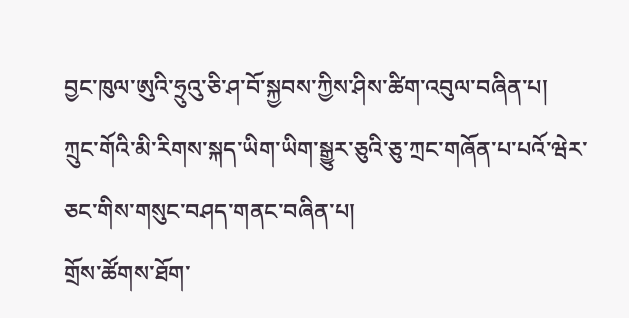བྱང་ཁུལ་ཨུའི་ཧྲུའུ་ཅི་ཤ་བོ་སྐྱབས་ཀྱིས་ཤིས་ཚིག་འབུལ་བཞིན་པ།
ཀྲུང་གོའི་མི་རིགས་སྐད་ཡིག་ཡིག་སྒྱུར་ཅུའི་ཅུ་ཀྲང་གཞོན་པ་པའོ་ཝེར་ཅང་གིས་གསུང་བཤད་གནང་བཞིན་པ།
གྲོས་ཚོགས་ཐོག་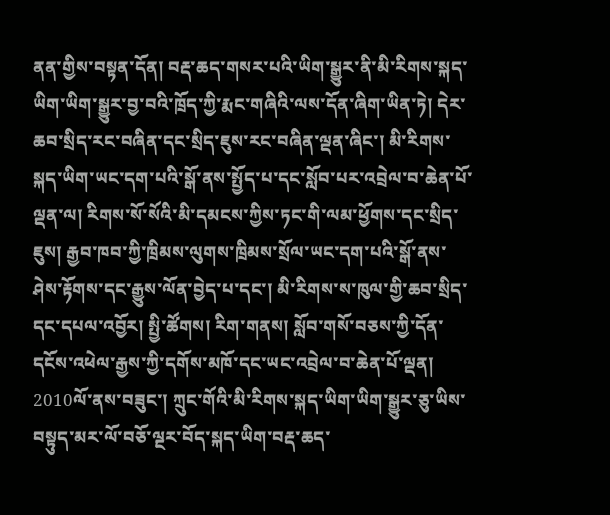ནན་གྱིས་བསྟན་དོན། བརྡ་ཆད་གསར་པའི་ཡིག་སྒྱུར་ནི་མི་རིགས་སྐད་ཡིག་ཡིག་སྒྱུར་བྱ་བའི་ཁྲོད་ཀྱི་རྨང་གཞིའི་ལས་དོན་ཞིག་ཡིན་ཏེ། དེར་ཆབ་སྲིད་རང་བཞིན་དང་སྲིད་ཇུས་རང་བཞིན་ལྡན་ཞིང་། མི་རིགས་སྐད་ཡིག་ཡང་དག་པའི་སྒོ་ནས་སྤྱོད་པ་དང་སློབ་པར་འབྲེལ་བ་ཆེན་པོ་ལྡན་ལ། རིགས་སོ་སོའི་མི་དམངས་ཀྱིས་ཏང་གི་ལམ་ཕྱོགས་དང་སྲིད་ཇུས། རྒྱབ་ཁབ་ཀྱི་ཁྲིམས་ལུགས་ཁྲིམས་སྲོལ་ཡང་དག་པའི་སྒོ་ནས་ཤེས་རྟོགས་དང་རྒྱུས་ལོན་བྱེད་པ་དང་། མི་རིགས་ས་ཁུལ་གྱི་ཆབ་སྲིད་དང་དཔལ་འབྱོར། སྤྱི་ཚོགས། རིག་གནས། སློབ་གསོ་བཅས་ཀྱི་དོན་དངོས་འཕེལ་རྒྱས་ཀྱི་དགོས་མཁོ་དང་ཡང་འབྲེལ་བ་ཆེན་པོ་ལྡན། 2010ལོ་ནས་བཟུང་། ཀྲུང་གོའི་མི་རིགས་སྐད་ཡིག་ཡིག་སྒྱུར་ཅུ་ཡིས་བསྟུད་མར་ལོ་བཅོ་ལྔར་བོད་སྐད་ཡིག་བརྡ་ཆད་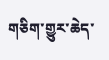གཅིག་གྱུར་ཆེད་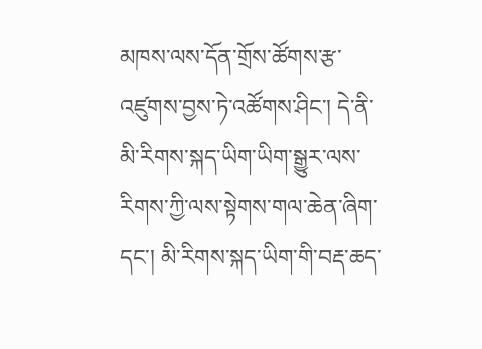མཁས་ལས་དོན་གྲོས་ཚོགས་རྩ་འཛུགས་བྱས་ཏེ་འཚོགས་ཤིང་། དེ་ནི་མི་རིགས་སྐད་ཡིག་ཡིག་སྒྱུར་ལས་རིགས་ཀྱི་ལས་སྟེགས་གལ་ཆེན་ཞིག་དང་། མི་རིགས་སྐད་ཡིག་གི་བརྡ་ཆད་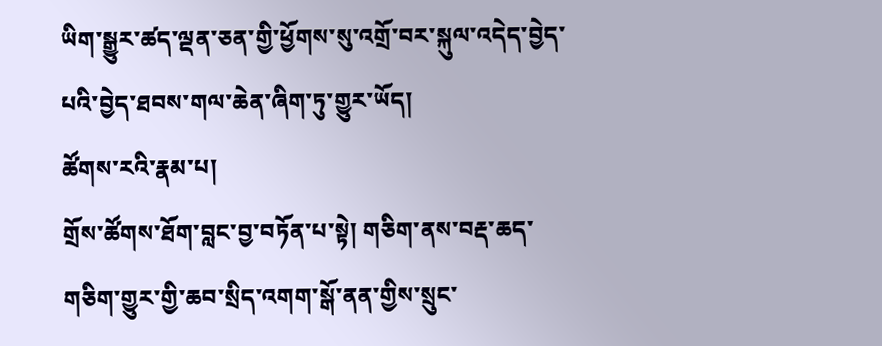ཡིག་སྒྱུར་ཚད་ལྡན་ཅན་གྱི་ཕྱོགས་སུ་འགྲོ་བར་སྐུལ་འདེད་བྱེད་པའི་བྱེད་ཐབས་གལ་ཆེན་ཞིག་ཏུ་གྱུར་ཡོད།
ཚོགས་རའི་རྣམ་པ།
གྲོས་ཚོགས་ཐོག་བླང་བྱ་བཏོན་པ་སྟེ། གཅིག་ནས་བརྡ་ཆད་གཅིག་གྱུར་གྱི་ཆབ་སྲིད་འགག་སྒོ་ནན་གྱིས་སྲུང་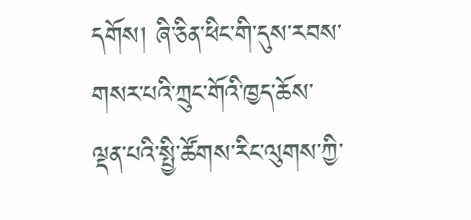དགོས། ཞི་ཅིན་ཕིང་གི་དུས་རབས་གསར་པའི་ཀྲུང་གོའི་ཁྱད་ཆོས་ལྡན་པའི་སྤྱི་ཚོགས་རིང་ལུགས་ཀྱི་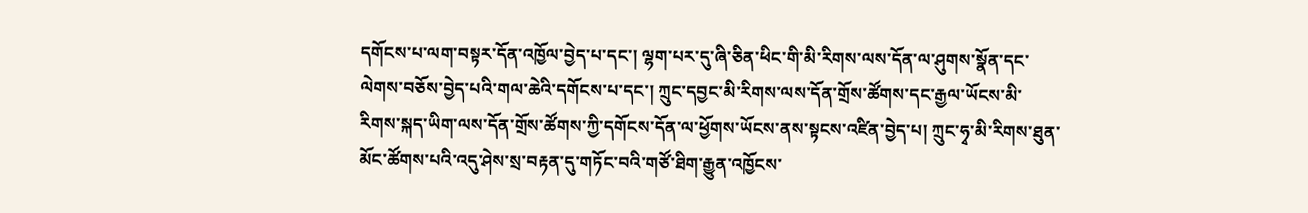དགོངས་པ་ལག་བསྟར་དོན་འཁྱོལ་བྱེད་པ་དང་། ལྷག་པར་དུ་ཞི་ཅིན་ཕིང་གི་མི་རིགས་ལས་དོན་ལ་ཤུགས་སྣོན་དང་ལེགས་བཅོས་བྱེད་པའི་གལ་ཆེའི་དགོངས་པ་དང་། ཀྲུང་དབྱང་མི་རིགས་ལས་དོན་གྲོས་ཚོགས་དང་རྒྱལ་ཡོངས་མི་རིགས་སྐད་ཡིག་ལས་དོན་གྲོས་ཚོགས་ཀྱི་དགོངས་དོན་ལ་ཕྱོགས་ཡོངས་ནས་སྟངས་འཛིན་བྱེད་པ། ཀྲུང་ཧྭ་མི་རིགས་ཐུན་མོང་ཚོགས་པའི་འདུ་ཤེས་སྲ་བརྟན་དུ་གཏོང་བའི་གཙོ་ཐིག་རྒྱུན་འཁྱོངས་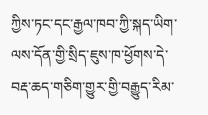ཀྱིས་ཏང་དང་རྒྱལ་ཁབ་ཀྱི་སྐད་ཡིག་ལས་དོན་གྱི་སྲིད་ཇུས་ཁ་ཕྱོགས་དེ་བརྡ་ཆད་གཅིག་གྱུར་གྱི་བརྒྱུད་རིམ་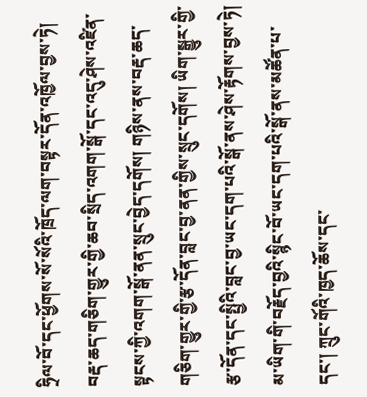ཧྲིལ་བོ་དང་ཕྱོགས་སོ་སོའི་ཁྲོད་ལག་བསྟར་དོན་འཁྱོལ་བྱས་ཏེ། བརྡ་ཆད་གཅིག་གྱུར་གྱི་ཆབ་སྲིད་འགག་སྒོ་དང་འདུ་ཤེས་འཛིན་སྟངས་ཀྱི་འགག་སྒོ་ནན་སྲུང་བྱེད་དགོས། གཉིས་ནས་བརྡ་ཆད་གཅིག་གྱུར་གྱི་རྩ་དོན་བླང་བྱ་ནན་གྱིས་སྲུང་དགོས། ཡིག་སྒྱུར་གྱི་རྩ་དོན་དང་སྤྱིའི་བླང་བྱ་ཡང་དག་པའི་སྒོ་ནས་ཤེས་རྟོགས་བྱས་ཏེ། མ་ཡིག་གི་བརྗོད་བྱའི་སྙིང་བོ་ཡང་དག་པའི་སྒོ་ནས་མཚོན་པ་དང་། ཀྲུང་གོའི་ཁྱད་ཆོས་དང་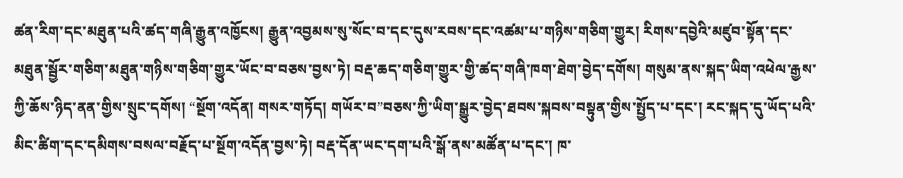ཚན་རིག་དང་མཐུན་པའི་ཚད་གཞི་རྒྱུན་འཁྱོངས། རྒྱུན་འབྱམས་སུ་སོང་བ་དང་དུས་རབས་དང་འཚམ་པ་གཉིས་གཅིག་གྱུར། རིགས་དབྱེའི་མཛུབ་སྟོན་དང་མཐུན་སྦྱོར་གཅིག་མཐུན་གཉིས་གཅིག་གྱུར་ཡོང་བ་བཅས་བྱས་ཏེ། བརྡ་ཆད་གཅིག་གྱུར་གྱི་ཚད་གཞི་ཁག་ཐེག་བྱེད་དགོས། གསུམ་ནས་སྐད་ཡིག་འཕེལ་རྒྱས་ཀྱི་ཆོས་ཉིད་ནན་གྱིས་སྲུང་དགོས། “སྔོག་འདོན། གསར་གཏོད། གཡོར་བ”བཅས་ཀྱི་ཡིག་སྒྱུར་བྱེད་ཐབས་སྐབས་བསྟུན་གྱིས་སྤྱོད་པ་དང་། རང་སྐད་དུ་ཡོད་པའི་མིང་ཚིག་དང་དམིགས་བསལ་བརྗོད་པ་སྔོག་འདོན་བྱས་ཏེ། བརྡ་དོན་ཡང་དག་པའི་སྒོ་ནས་མཚོན་པ་དང་། ཁ་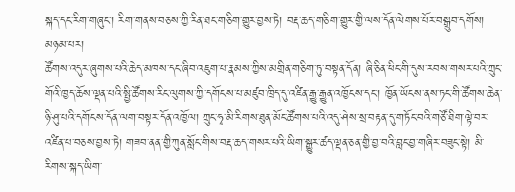སྐད་དང་རིག་གཞུང་། རིག་གནས་བཅས་ཀྱི་རིན་ཐང་གཅིག་གྱུར་བྱས་ཏེ། བརྡ་ཆད་གཅིག་གྱུར་གྱི་ལས་དོན་ལེགས་པོར་བསྒྲུབ་དགོས།
མཉམ་པར།
ཚོགས་འདུར་ཞུགས་པའི་ཆེད་མཁས་དང་ཞིབ་འཇུག་པ་རྣམས་ཀྱིས་མགྲིན་གཅིག་ཏུ་བསྟན་དོན། ཞི་ཅིན་ཕིང་གི་དུས་རབས་གསར་པའི་ཀྲུང་གོའི་ཁྱད་ཆོས་ལྡན་པའི་སྤྱི་ཚོགས་རིང་ལུགས་ཀྱི་དགོངས་པ་མཛུབ་ཁྲིད་དུ་འཛིན་རྒྱུ་རྒྱུན་འཁྱོངས་དང་། ཁྱོན་ཡོངས་ནས་ཏང་གི་ཚོགས་ཆེན་ཉི་ཤུ་པའི་དགོངས་དོན་ལག་བསྟར་དོན་འཁྱོལ། ཀྲུང་ཧྭ་མི་རིགས་ཐུན་མོང་ཚོགས་པའི་འདུ་ཤེས་སྲ་བརྟན་དུ་གཏོང་བའི་གཙོ་ཐིག་ལྟེ་བར་འཛིན་པ་བཅས་བྱས་ཏེ། གཟབ་ནན་གྱི་ཀུན་སློང་གིས་བརྡ་ཆད་གསར་པའི་ཡིག་སྒྱུར་ཚད་ལྡན་ཅན་གྱི་བྱ་བའི་བླང་བྱ་གཞིར་བཟུང་སྟེ། མི་རིགས་སྐད་ཡིག་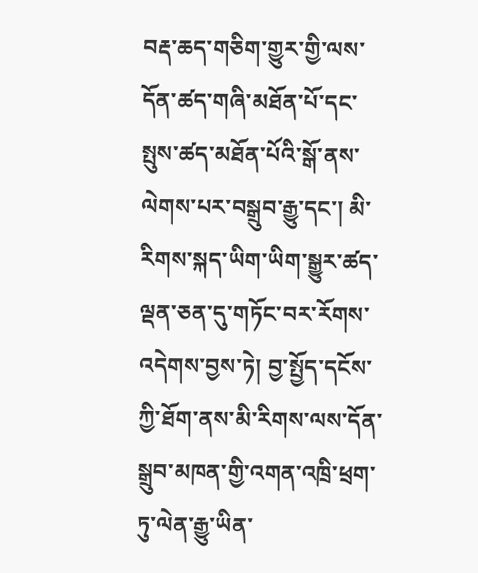བརྡ་ཆད་གཅིག་གྱུར་གྱི་ལས་དོན་ཚད་གཞི་མཐོན་པོ་དང་སྤུས་ཚད་མཐོན་པོའི་སྒོ་ནས་ལེགས་པར་བསྒྲུབ་རྒྱུ་དང་། མི་རིགས་སྐད་ཡིག་ཡིག་སྒྱུར་ཚད་ལྡན་ཅན་དུ་གཏོང་བར་རོགས་འདེགས་བྱས་ཏེ། བྱ་སྤྱོད་དངོས་ཀྱི་ཐོག་ནས་མི་རིགས་ལས་དོན་སྒྲུབ་མཁན་གྱི་འགན་འཁྲི་ཕྲག་ཏུ་ལེན་རྒྱུ་ཡིན་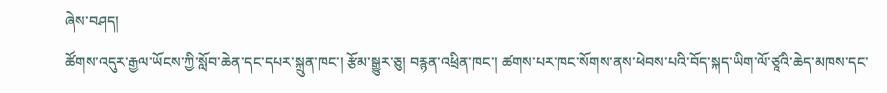ཞེས་བཤད།
ཚོགས་འདུར་རྒྱལ་ཡོངས་ཀྱི་སློབ་ཆེན་དང་དཔར་སྐྲུན་ཁང་། རྩོམ་སྒྱུར་ཅུ། བརྙན་འཕྲིན་ཁང་། ཚགས་པར་ཁང་སོགས་ནས་ཕེབས་པའི་བོད་སྐད་ཡིག་ལོ་ཙཱའི་ཆེད་མཁས་དང་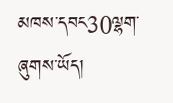མཁས་དབང30ལྷག་ཞུགས་ཡོད།